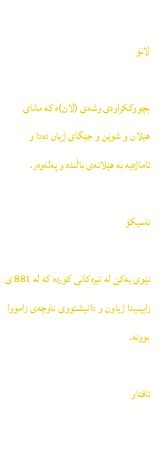لانۆ

بچووککراوەی وشەی (لان)ە کە مانای هێلان و شوێن و جێگای ژیان دەدا و ئاماژەیە بە هێلانەی باڵندە و پەلەوەر.

ناسیکۆ

نێوی یەکێ لە تیرەکانی کوردە کە لە 881 ی زایینیدا ژیاون و دانیشتووی ناوچەی زامووا بوونە.

ئافتاو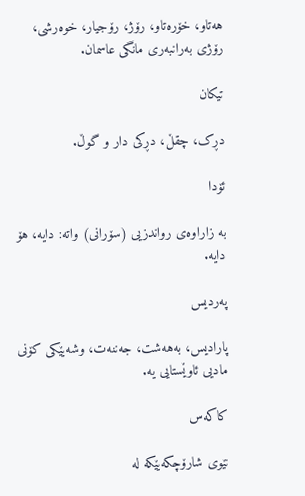هه‌تاو، خۆره‌تاو، رۆژ، رۆجیار، خوه‌رشی، رۆژی به‌رانبه‌ری مانگی عاسمان.

تیکان

دڕک، چقڵ، دڕکی دار و گوڵ.

ئۆدا

به‌ زاراوه‌ی رواندزیی (سۆرانی) واته‌: دایه‌، هۆ دایه‌.

پەردیس

پارادیس، بەهەشت، جەننەت، وشەیێکی کۆنی مادیی ئاوێستایی یە.

کاکەس

نێوی شارۆچکەیێکە لە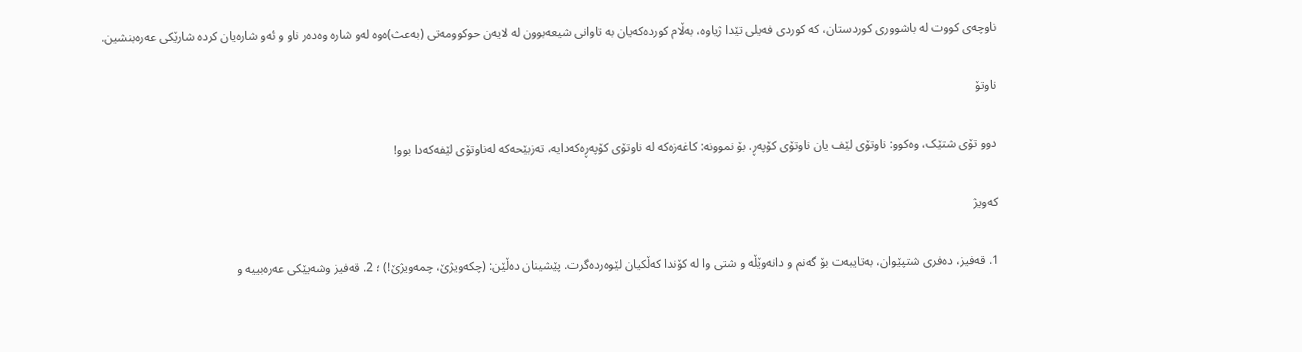ناوچەی کووت لە باشووری کوردستان، کە کوردی فەیلی تێدا ژیاوە، بەڵام کوردەکەیان بە تاوانی شیعەبوون لە لایەن حوکوومەتی (بەعث)ەوە لەو شارە وەدەر ناو‌ و ئەو شارەیان کردە شارێکی‌ عەرەبنشین.

ناوتۆ

دوو تۆی شتێک، وەکوو: ناوتۆی لێف یان ناوتۆی کۆپەڕ. بۆ نموونە: کاغەزەکە لە ناوتۆی کۆپەڕەکەدایە، تەزبێحەکە لەناوتۆی لێفەکەدا بوو!

کەویژ

1. قەفیز، دەفری شتپێوان، بەتایبەت بۆ گەنم و دانەوێڵە و شتی وا لە کۆندا کەڵکیان لێوەردەگرت. پێشینان دەڵێن: (چکەویژێ، چمەویژێ!) ؛ 2. قەفیز وشەیێکی عەرەبییە و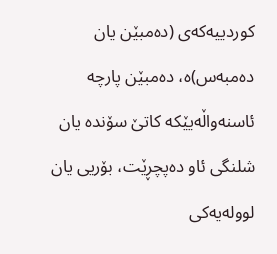کوردییەکەی (دەمبێن یان دەمبەس)ە، دەمبێن‌ پارچە ئاسنەواڵەیێکە کاتێ‌ سۆندە یان شلنگی ئاو دەپچڕێت، بۆریی یان لوولەیەکی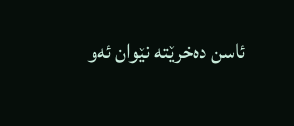ئاسن دەخرێتە نێوان ئەو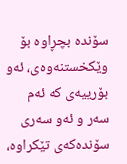سۆندە بچڕاوە بۆ وێکخستنەوەی، ئەو بۆرییەی کە ئەم سەر و ئەو سەری سۆندەکەی تێکراوە،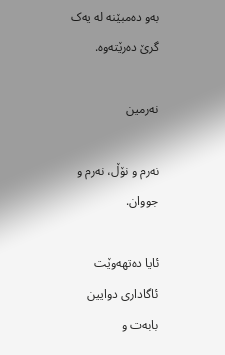بەو دەمبێنە لە یەک گرێ دەرێتەوە.

نەرمین

نەرم و نۆڵ، نەرم و جووان.

ئایا دەتهەوێت ئاگاداری دوایین بابەت و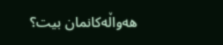هەواڵەکانمان بیت؟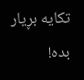تکایە بڕیار بدە!